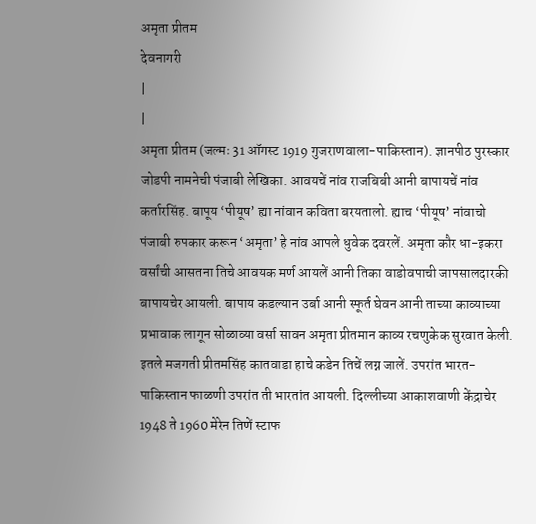अमृता प्रीतम
देवनागरी
|
|
अमृता प्रीतम (जल्मः 31 ऑगस्ट 1919 गुजराणवाला-पाकिस्तान). ज्ञानपीठ पुरस्कार जोडपी नामनेची पंजाबी लेखिका. आवयचें नांव राजबिबी आनी बापायचें नांव कर्तारसिंह. बापूय ‘पीयूष’ ह्या नांवान कविता बरयतालो. ह्याच ‘पीयूष’ नांवाचो पंजाबी रुपकार करून ‘अमृता’ हे नांव आपले धुवेक दवरलें. अमृता कौर धा-इकरा वर्सांची आसतना तिचे आवयक मर्ण आयलें आनी तिका वाडोवपाची जापसालदारकी बापायचेर आयली. बापाय कडल्यान उर्बा आनी स्फूर्त घेवन आनी ताच्या काव्याच्या प्रभावाक लागून सोळाव्या वर्सा सावन अमृता प्रीतमान काव्य रचणुकेक सुरवात केली.
इतले मजगती प्रीतमसिंह कातवाडा हाचे कडेन तिचें लग्न जालें. उपरांत भारत-पाकिस्तान फाळणी उपरांत ती भारतांत आयली. दिल्लीच्या आकाशवाणी केंद्राचेर 1948 ते 1960 मेरेन तिणें स्टाफ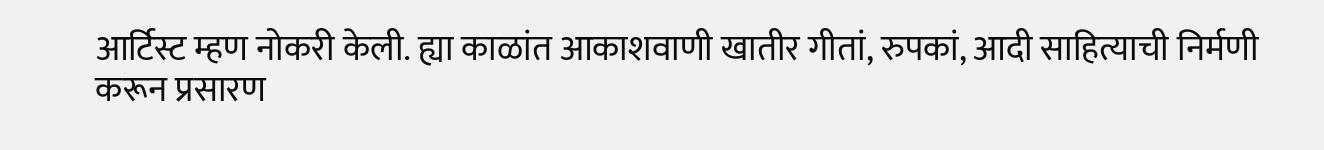आर्टिस्ट म्हण नोकरी केली. ह्या काळांत आकाशवाणी खातीर गीतां, रुपकां, आदी साहित्याची निर्मणी करून प्रसारण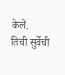केलें.
तिची सुर्वेची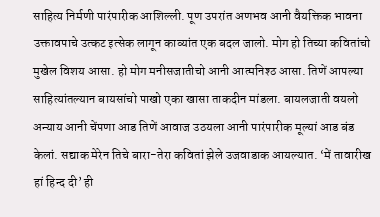साहित्य निर्मणी पारंपारीक आशिल्ली. पूण उपरांत अणभव आनी वैयक्तिक भावना उक्तावपाचे उत्कट इत्सेक लागून काव्यांत एक बदल जालो. मोग हो तिच्या कवितांचो मुखेल विशय आसा. हो मोग मनीसजातीचो आनी आत्मनिश्ठ आसा. तिणें आपल्या साहित्यांतल्यान बायसांचो पाखो एका खासा ताकदीन मांडला. बायलजाती वयलो अन्याय आनी चेंपणा आड तिणें आवाज उठयला आनी पारंपारीक मूल्यां आड बंड केलां. सद्याक मेरेन तिचे बारा-तेरा कवितां झेले उजवाडाक आयल्यात. ‘में तावारीख हां हिन्द दी’ ही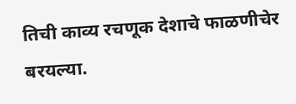तिची काव्य रचणूक देशाचे फाळणीचेर बरयल्या.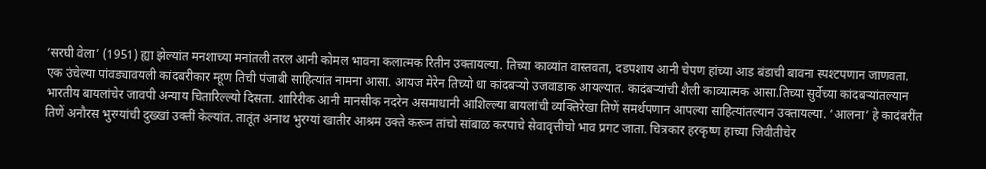‘सरघी वेला’ (1951) ह्या झेल्यांत मनशाच्या मनांतली तरल आनी कोमल भावना कलात्मक रितीन उक्तायल्या. तिच्या काव्यांत वास्तवता, दडपशाय आनी चेपण हांच्या आड बंडाची बावना स्पश्टपणान जाणवता.
एक उंचेल्या पांवड्यावयली कांदबरीकार म्हूण तिची पंजाबी साहित्यांत नामना आसा. आयज मेरेन तिच्यो धा कांदबऱ्यो उजवाडाक आयल्यात. कादंबऱ्यांची शैली काव्यात्मक आसा.तिच्या सुर्वेच्या कांदबऱ्यांतल्यान भारतीय बायलांचेर जावपी अन्याय चितारिल्ल्यो दिसता. शारिरीक आनी मानसीक नदरेन असमाधानी आशिल्ल्या बायलांची व्यक्तिरेखा तिणें समर्थपणान आपल्या साहित्यांतल्यान उक्तायल्या. ‘आलना’ हे कादंबरींत तिणें अनौरस भुरग्यांची दुख्खां उक्तीं केल्यांत. तातूंत अनाथ भुरग्यां खातीर आश्रम उक्ते करून तांचो सांबाळ करपाचे सेवावृत्तीचो भाव प्रगट जाता. चित्रकार हरकृष्ण हाच्या जिवीतीचेर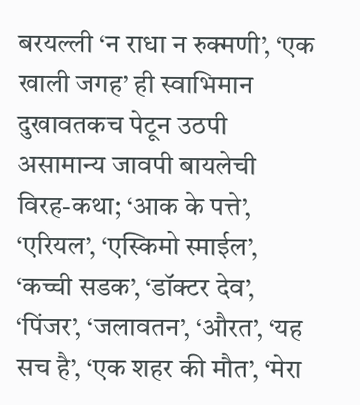बरयल्ली ‘न राधा न रुक्मणी’, ‘एक खाली जगह’ ही स्वाभिमान दुखावतकच पेटून उठपी असामान्य जावपी बायलेची विरह-कथा; ‘आक के पत्ते’, ‘एरियल’, ‘एस्किमो स्माईल’, ‘कच्ची सडक’, ‘डॉक्टर देव’, ‘पिंजर’, ‘जलावतन’, ‘औरत’, ‘यह सच है’, ‘एक शहर की मौत’, ‘मेरा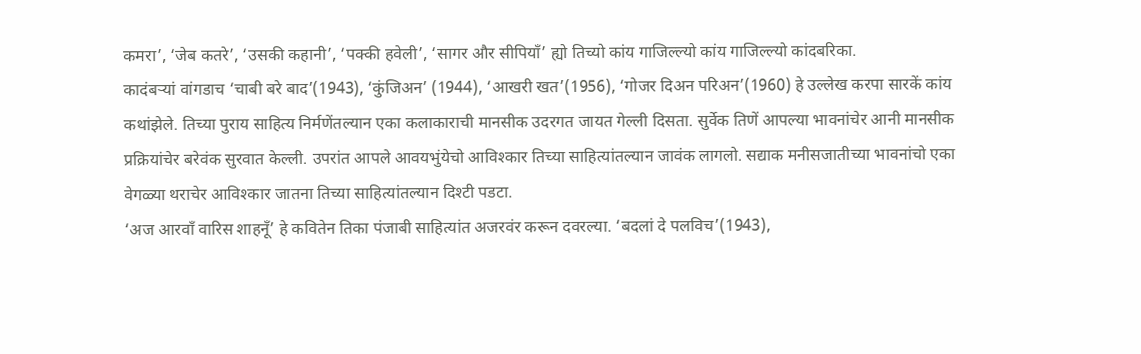कमरा’, ‘जेब कतरे’, ‘उसकी कहानी’, ‘पक्की हवेली’, ‘सागर और सीपियाँ’ ह्यो तिच्यो कांय गाजिल्ल्यो कांय गाजिल्ल्यो कांदबरिका.
कादंबऱ्यां वांगडाच ‘चाबी बरे बाद’(1943), ‘कुंजिअन’ (1944), ‘आखरी खत’(1956), ‘गोजर दिअन परिअन’(1960) हे उल्लेख करपा सारकें कांय कथांझेले. तिच्या पुराय साहित्य निर्मणेंतल्यान एका कलाकाराची मानसीक उदरगत जायत गेल्ली दिसता. सुर्वेक तिणें आपल्या भावनांचेर आनी मानसीक प्रक्रियांचेर बरेवंक सुरवात केल्ली. उपरांत आपले आवयभुंयेचो आविश्कार तिच्या साहित्यांतल्यान जावंक लागलो. सद्याक मनीसजातीच्या भावनांचो एका वेगळ्या थराचेर आविश्कार जातना तिच्या साहित्यांतल्यान दिश्टी पडटा.
‘अज आरवाँ वारिस शाहनूँ’ हे कवितेन तिका पंजाबी साहित्यांत अजरवंर करून दवरल्या. ‘बदलां दे पलविच’(1943),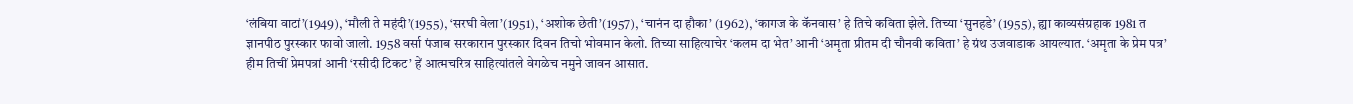‘लंबिया वाटां’(1949), ‘मौली ते महंदी’(1955), ‘सरघी वेला’(1951), ‘अशोक छेती’(1957), ‘चानंन दा हौका’ (1962), ‘कागज के कॅनवास’ हे तिचे कविता झेले. तिच्या ‘सुनहडे’ (1955), ह्या काव्यसंग्रहाक 1981 त ज्ञानपीठ पुरस्कार फावो जालो. 1958 वर्सा पंजाब सरकारान पुरस्कार दिवन तिचो भोवमान केलो. तिच्या साहित्याचेर ‘कलम दा भेत’ आनी ‘अमृता प्रीतम दी चौनवी कविता’ हे ग्रंथ उजवाडाक आयल्यात. ‘अमृता के प्रेम पत्र’ हीम तिचीं प्रेमपत्रां आनी ‘रसीदी टिकट’ हें आत्मचरित्र साहित्यांतले वेगळेच नमुने जावन आसात.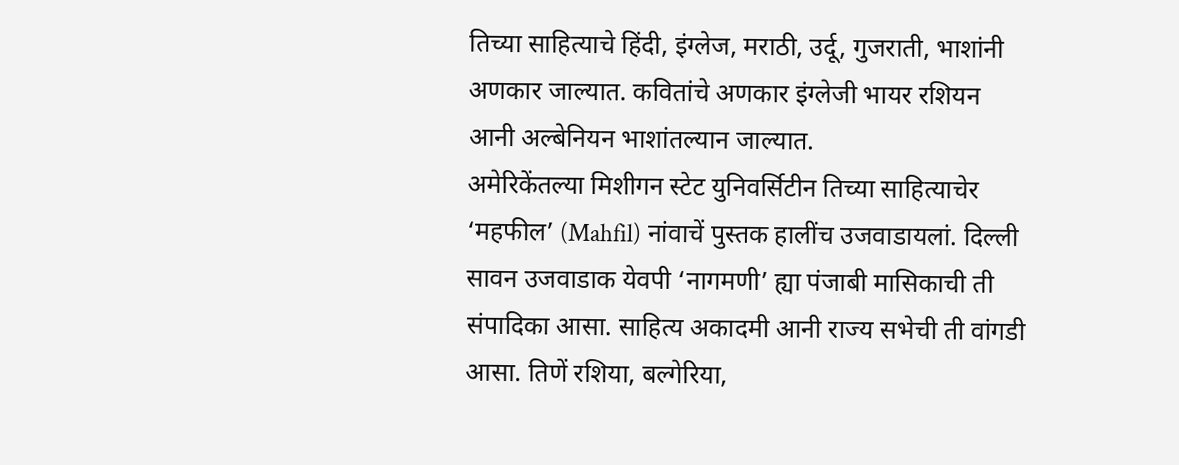तिच्या साहित्याचे हिंदी, इंग्लेज, मराठी, उर्दू, गुजराती, भाशांनी अणकार जाल्यात. कवितांचे अणकार इंग्लेजी भायर रशियन आनी अल्बेनियन भाशांतल्यान जाल्यात.
अमेरिकेंतल्या मिशीगन स्टेट युनिवर्सिटीन तिच्या साहित्याचेर ‘महफील’ (Mahfil) नांवाचें पुस्तक हालींच उजवाडायलां. दिल्ली सावन उजवाडाक येवपी ‘नागमणी’ ह्या पंजाबी मासिकाची ती संपादिका आसा. साहित्य अकादमी आनी राज्य सभेची ती वांगडी आसा. तिणें रशिया, बल्गेरिया,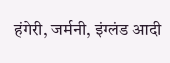हंगेरी, जर्मनी, इंग्लंड आदी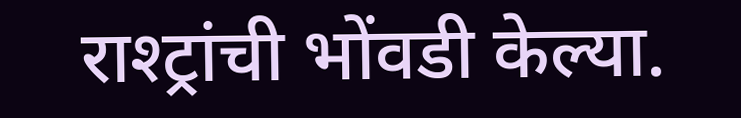राश्ट्रांची भोंवडी केल्या.